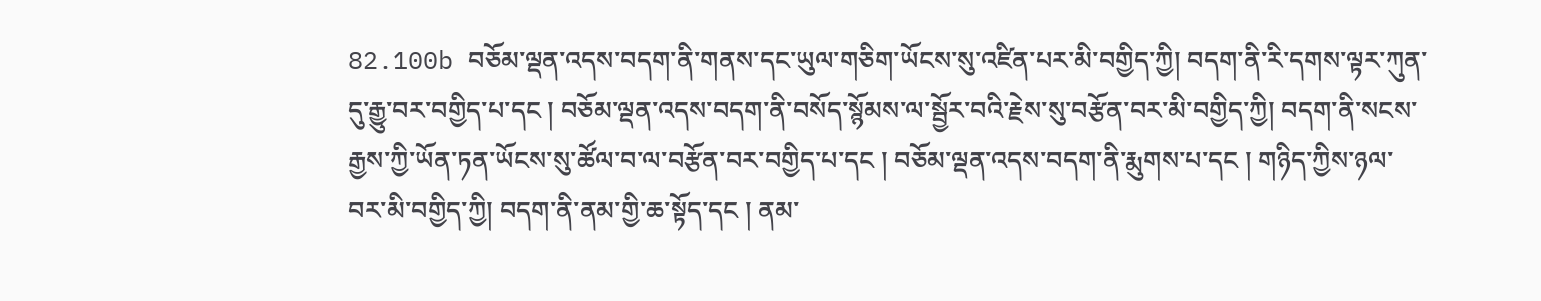82.100b བཅོམ་ལྡན་འདས་བདག་ནི་གནས་དང་ཡུལ་གཅིག་ཡོངས་སུ་འཛིན་པར་མི་བགྱིད་ཀྱི། བདག་ནི་རི་དགས་ལྟར་ཀུན་དུ་རྒྱུ་བར་བགྱིད་པ་དང ། བཅོམ་ལྡན་འདས་བདག་ནི་བསོད་སྙོམས་ལ་སྦྱོར་བའི་རྗེས་སུ་བརྩོན་བར་མི་བགྱིད་ཀྱི། བདག་ནི་སངས་རྒྱས་ཀྱི་ཡོན་ཏན་ཡོངས་སུ་ཚོལ་བ་ལ་བརྩོན་བར་བགྱིད་པ་དང ། བཅོམ་ལྡན་འདས་བདག་ནི་རྨུགས་པ་དང ། གཉིད་ཀྱིས་ཉལ་བར་མི་བགྱིད་ཀྱི། བདག་ནི་ནམ་གྱི་ཆ་སྟོད་དང ། ནམ་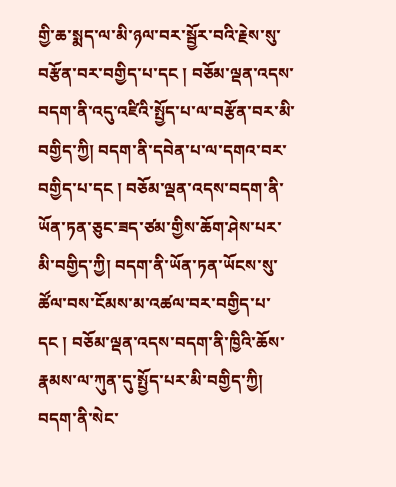གྱི་ཆ་སྨད་ལ་མི་ཉལ་བར་སྦྱོར་བའི་རྗེས་སུ་བརྩོན་བར་བགྱིད་པ་དང ། བཅོམ་ལྡན་འདས་བདག་ནི་འདུ་འཛིའི་སྤྱོད་པ་ལ་བརྩོན་བར་མི་བགྱིད་ཀྱི། བདག་ནི་དབེན་པ་ལ་དགའ་བར་བགྱིད་པ་དང ། བཅོམ་ལྡན་འདས་བདག་ནི་ཡོན་ཏན་ཅུང་ཟད་ཙམ་གྱིས་ཆོག་ཤེས་པར་མི་བགྱིད་ཀྱི། བདག་ནི་ཡོན་ཏན་ཡོངས་སུ་ཚོལ་བས་ངོམས་མ་འཚལ་བར་བགྱིད་པ་དང ། བཅོམ་ལྡན་འདས་བདག་ནི་ཁྱིའི་ཆོས་རྣམས་ལ་ཀུན་དུ་སྤྱོད་པར་མི་བགྱིད་ཀྱི། བདག་ནི་སེང་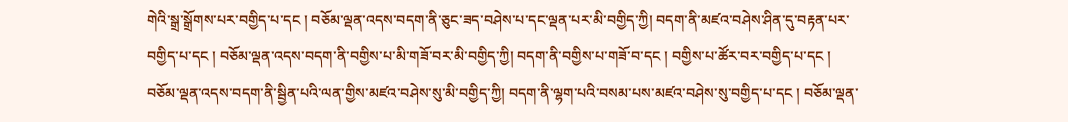གེའི་སྒྲ་སྒྲོགས་པར་བགྱིད་པ་དང ། བཅོམ་ལྡན་འདས་བདག་ནི་ཅུང་ཟད་བཤེས་པ་དང་ལྡན་པར་མི་བགྱིད་ཀྱི། བདག་ནི་མཛའ་བཤེས་ཤིན་དུ་བརྟན་པར་བགྱིད་པ་དང ། བཅོམ་ལྡན་འདས་བདག་ནི་བགྱིས་པ་མི་གཟོ་བར་མི་བགྱིད་ཀྱི། བདག་ནི་བགྱིས་པ་གཟོ་བ་དང ། བགྱིས་པ་ཚོར་བར་བགྱིད་པ་དང ། བཅོམ་ལྡན་འདས་བདག་ནི་སྦྱིན་པའི་ལན་གྱིས་མཛའ་བཤེས་སུ་མི་བགྱིད་ཀྱི། བདག་ནི་ལྷག་པའི་བསམ་པས་མཛའ་བཤེས་སུ་བགྱིད་པ་དང ། བཅོམ་ལྡན་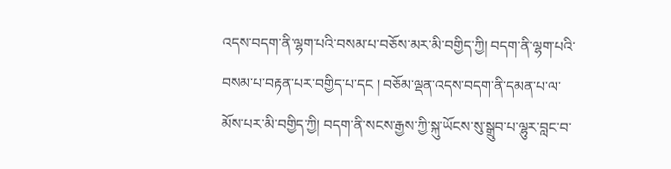འདས་བདག་ནི་ལྷག་པའི་བསམ་པ་བཅོས་མར་མི་བགྱིད་ཀྱི། བདག་ནི་ལྷག་པའི་བསམ་པ་བརྟན་པར་བགྱིད་པ་དང ། བཅོམ་ལྡན་འདས་བདག་ནི་དམན་པ་ལ་མོས་པར་མི་བགྱིད་ཀྱི། བདག་ནི་སངས་རྒྱས་ཀྱི་སྐུ་ཡོངས་སུ་སྒྲུབ་པ་ལྷུར་བླང་བ་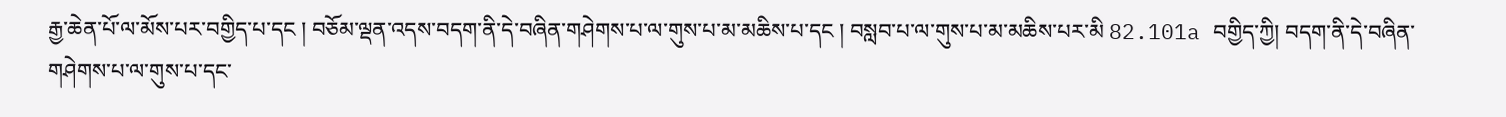རྒྱ་ཆེན་པོ་ལ་མོས་པར་བགྱིད་པ་དང ། བཅོམ་ལྡན་འདས་བདག་ནི་དེ་བཞིན་གཤེགས་པ་ལ་གུས་པ་མ་མཆིས་པ་དང ། བསླབ་པ་ལ་གུས་པ་མ་མཆིས་པར་མི 82.101a བགྱིད་ཀྱི། བདག་ནི་དེ་བཞིན་གཤེགས་པ་ལ་གུས་པ་དང་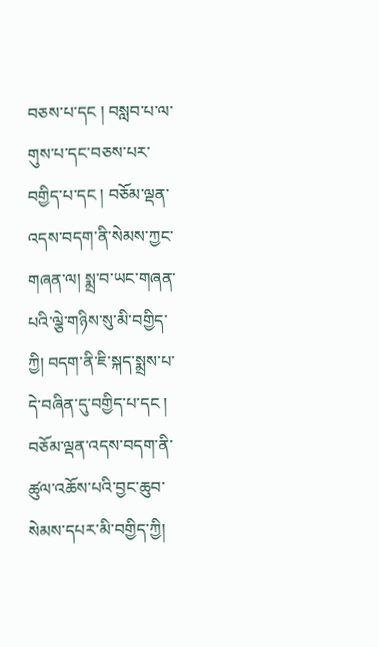བཅས་པ་དང ། བསླབ་པ་ལ་གུས་པ་དང་བཅས་པར་བགྱིད་པ་དང ། བཅོམ་ལྡན་འདས་བདག་ནི་སེམས་ཀྱང་གཞན་ལ། སྨྲ་བ་ཡང་གཞན་པའི་ལྕེ་གཉིས་སུ་མི་བགྱིད་ཀྱི། བདག་ནི་ཇི་སྐད་སྨྲས་པ་དེ་བཞིན་དུ་བགྱིད་པ་དང ། བཅོམ་ལྡན་འདས་བདག་ནི་ཚུལ་འཆོས་པའི་བྱང་ཆུབ་སེམས་དཔར་མི་བགྱིད་ཀྱི།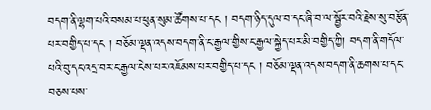བདག་ནི་ལྷག་པའི་བསམ་པ་ཕུན་སུམ་ཚོགས་པ་དང ། བདག་ཉིད་དུལ་བ་དང་ཞི་བ་ལ་སྦྱོར་བའི་རྗེས་སུ་བརྩོན་པར་བགྱིད་པ་དང ། བཅོམ་ལྡན་འདས་བདག་ནི་ང་རྒྱལ་གྱིས་ང་རྒྱལ་སྐྱེད་པར་མི་བགྱིད་ཀྱི། བདག་ནི་གདོལ་པའི་བུ་དང་འདྲ་བར་ང་རྒྱལ་ངེས་པར་འཇོམས་པར་བགྱིད་པ་དང ། བཅོམ་ལྡན་འདས་བདག་ནི་ཆགས་པ་དང་བཅས་པས་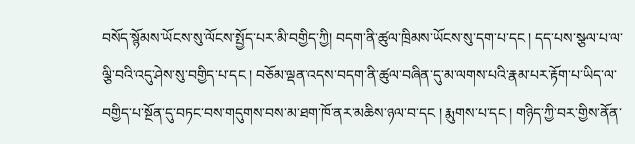བསོད་སྙོམས་ཡོངས་སུ་ལོངས་སྤྱོད་པར་མི་བགྱིད་ཀྱི། བདག་ནི་ཚུལ་ཁྲིམས་ཡོངས་སུ་དག་པ་དང ། དད་པས་སྩལ་པ་ལ་ལྕི་བའི་འདུ་ཤེས་སུ་བགྱིད་པ་དང ། བཅོམ་ལྡན་འདས་བདག་ནི་ཚུལ་བཞིན་དུ་མ་ལགས་པའི་རྣམ་པར་རྟོག་པ་ཡིད་ལ་བགྱིད་པ་སྔོན་དུ་བཏང་བས་གདུགས་བས་མ་ཐག་ཁོ་ནར་མཆིས་ཉལ་བ་དང ། རྨུགས་པ་དང ། གཉིད་ཀྱི་བར་གྱིས་ནོན་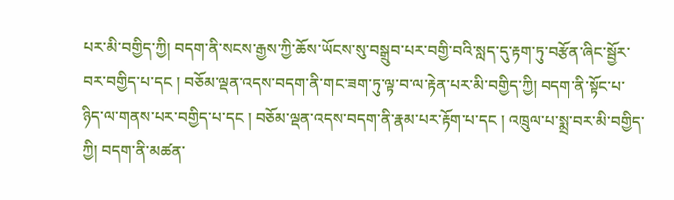པར་མི་བགྱིད་ཀྱི། བདག་ནི་སངས་རྒྱས་ཀྱི་ཆོས་ཡོངས་སུ་བསྒྲུབ་པར་བགྱི་བའི་སླད་དུ་རྟག་ཏུ་བརྩོན་ཞིང་སྦྱོར་བར་བགྱིད་པ་དང ། བཅོམ་ལྡན་འདས་བདག་ནི་གང་ཟག་ཏུ་ལྟ་བ་ལ་རྟེན་པར་མི་བགྱིད་ཀྱི། བདག་ནི་སྟོང་པ་ཉིད་ལ་གནས་པར་བགྱིད་པ་དང ། བཅོམ་ལྡན་འདས་བདག་ནི་རྣམ་པར་རྟོག་པ་དང ། འཁྲུལ་པ་སྨྲ་བར་མི་བགྱིད་ཀྱི། བདག་ནི་མཚན་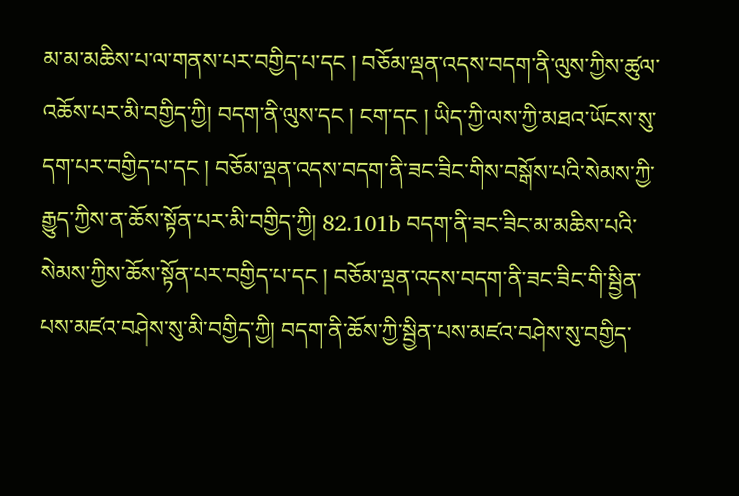མ་མ་མཆིས་པ་ལ་གནས་པར་བགྱིད་པ་དང ། བཅོམ་ལྡན་འདས་བདག་ནི་ལུས་ཀྱིས་ཚུལ་འཆོས་པར་མི་བགྱིད་ཀྱི། བདག་ནི་ལུས་དང ། ངག་དང ། ཡིད་ཀྱི་ལས་ཀྱི་མཐའ་ཡོངས་སུ་དག་པར་བགྱིད་པ་དང ། བཅོམ་ལྡན་འདས་བདག་ནི་ཟང་ཟིང་གིས་བསྒོས་པའི་སེམས་ཀྱི་རྒྱུད་ཀྱིས་ན་ཆོས་སྟོན་པར་མི་བགྱིད་ཀྱི། 82.101b བདག་ནི་ཟང་ཟིང་མ་མཆིས་པའི་སེམས་ཀྱིས་ཆོས་སྟོན་པར་བགྱིད་པ་དང ། བཅོམ་ལྡན་འདས་བདག་ནི་ཟང་ཟིང་གི་སྦྱིན་པས་མཛའ་བཤེས་སུ་མི་བགྱིད་ཀྱི། བདག་ནི་ཆོས་ཀྱི་སྦྱིན་པས་མཛའ་བཤེས་སུ་བགྱིད་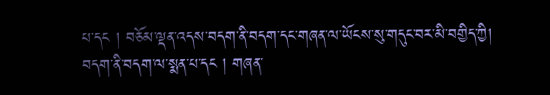པ་དང ། བཅོམ་ལྡན་འདས་བདག་ནི་བདག་དང་གཞན་ལ་ཡོངས་སུ་གདུང་བར་མི་བགྱིད་ཀྱི། བདག་ནི་བདག་ལ་སྨན་པ་དང ། གཞན་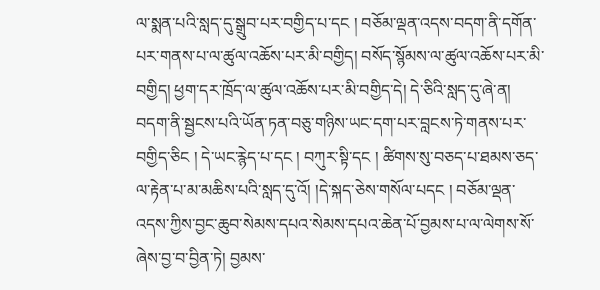ལ་སྨན་པའི་སླད་དུ་སྒྲུབ་པར་བགྱིད་པ་དང ། བཅོམ་ལྡན་འདས་བདག་ནི་དགོན་པར་གནས་པ་ལ་ཚུལ་འཆོས་པར་མི་བགྱིད། བསོད་སྙོམས་ལ་ཚུལ་འཆོས་པར་མི་བགྱིད། ཕྱག་དར་ཁྲོད་ལ་ཚུལ་འཆོས་པར་མི་བགྱིད་དེ། དེ་ཅིའི་སླད་དུ་ཞེ་ན། བདག་ནི་སྦྱངས་པའི་ཡོན་ཏན་བཅུ་གཉིས་ཡང་དག་པར་བླངས་ཏེ་གནས་པར་བགྱིད་ཅིང ། དེ་ཡང་རྙེད་པ་དང ། བཀུར་སྟི་དང ། ཚིགས་སུ་བཅད་པ་ཐམས་ཅད་ལ་རྟེན་པ་མ་མཆིས་པའི་སླད་དུ་འོ། །དེ་སྐད་ཅེས་གསོལ་པདང ། བཅོམ་ལྡན་འདས་ཀྱིས་བྱང་ཆུབ་སེམས་དཔའ་སེམས་དཔའ་ཆེན་པོ་བྱམས་པ་ལ་ལེགས་སོ་ཞེས་བྱ་བ་བྱིན་ཏེ། བྱམས་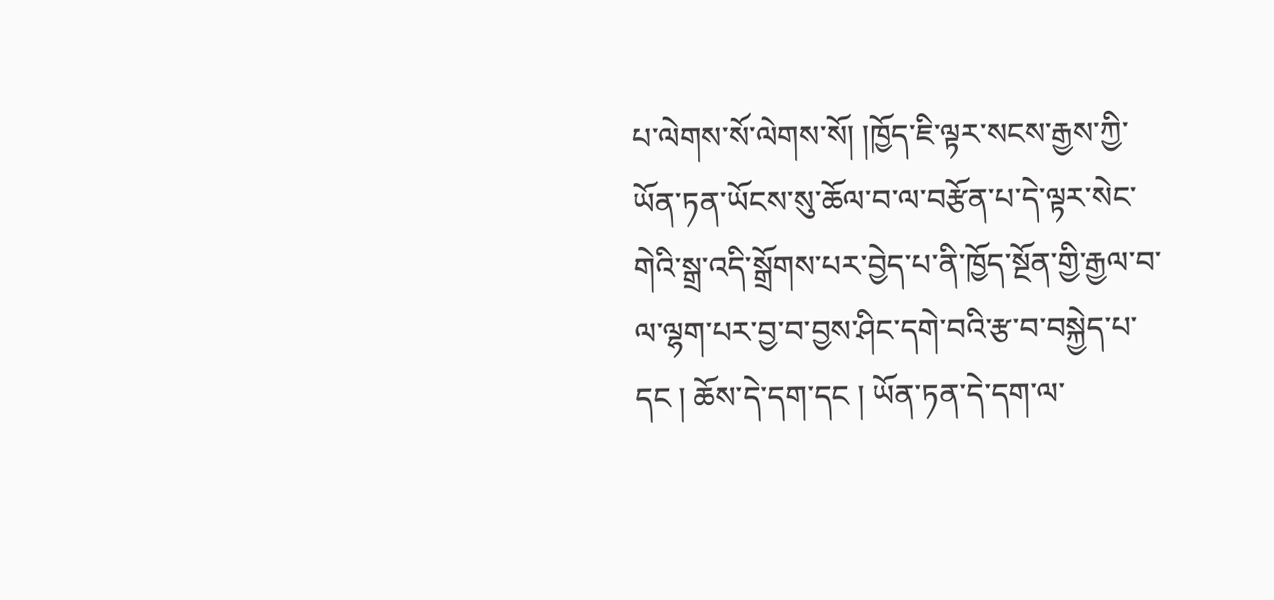པ་ལེགས་སོ་ལེགས་སོ། །ཁྱོད་ཇི་ལྟར་སངས་རྒྱས་ཀྱི་ཡོན་ཏན་ཡོངས་སུ་ཆོལ་བ་ལ་བརྩོན་པ་དེ་ལྟར་སེང་གེའི་སྒྲ་འདི་སྒྲོགས་པར་བྱེད་པ་ནི་ཁྱོད་སྔོན་གྱི་རྒྱལ་བ་ལ་ལྷག་པར་བྱ་བ་བྱས་ཤིང་དགེ་བའི་རྩ་བ་བསྐྱེད་པ་དང ། ཆོས་དེ་དག་དང ། ཡོན་ཏན་དེ་དག་ལ་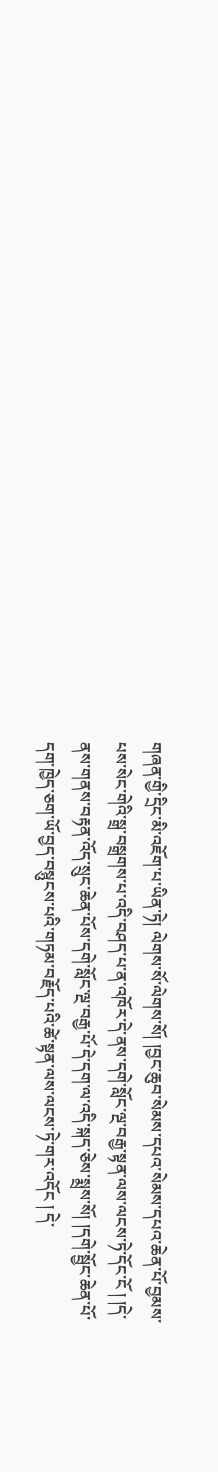གཞན་གྱི་དྲིང་མི་འཇོག་པ་ཡིན་ཏེ། ལེགས་སོ་ལེགས་སོ། །བྱང་ཆུབ་སེམས་དཔའ་སེམས་དཔའ་ཆེན་པོ་བྱམས་པས་སེང་གེའི་སྒྲ་བསྒྲགས་པ་འདི་བཤད་པ་ན་འཁོར་དེ་ནས་དགེ་སློང་ལྔ་བརྒྱ་སྟན་ལས་ལངས་ཏེ་དོང་ངོ ། །དེ་ནས་གནས་བརྟན་འོད་སྲུང་ཆེན་པོས་དགེ་སློང་ལྔ་བརྒྱ་པོ་དེ་དག་ལ་འདི་སྐད་ཅེས་སྨྲས་སོ། །དགེ་སྦྱོང་ཆེན་པོ་དག་ཁྱེད་ཅག་ཡོ་བྱད་བསྙུངས་པའི་གཏམ་བརྗོད་པའི་ཚེ་སྟན་ལས་ལངས་ཏེ་གར་འདོང ། དེ་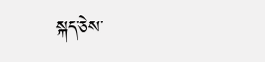སྐད་ཅེས་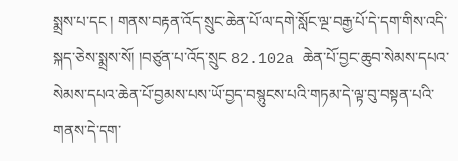སྨྲས་པ་དང ། གནས་བརྟན་འོད་སྲུང་ཆེན་པོ་ལ་དགེ་སློང་ལྔ་བརྒྱ་པོ་དེ་དག་གིས་འདི་སྐད་ཅེས་སྨྲས་སོ། །བཙུན་པ་འོད་སྲུང 82.102a ཆེན་པོ་བྱང་ཆུབ་སེམས་དཔའ་སེམས་དཔའ་ཆེན་པོ་བྱམས་པས་ཡོ་བྱད་བསྙུངས་པའི་གཏམ་དེ་ལྟ་བུ་བསྟན་པའི་གནས་དེ་དག་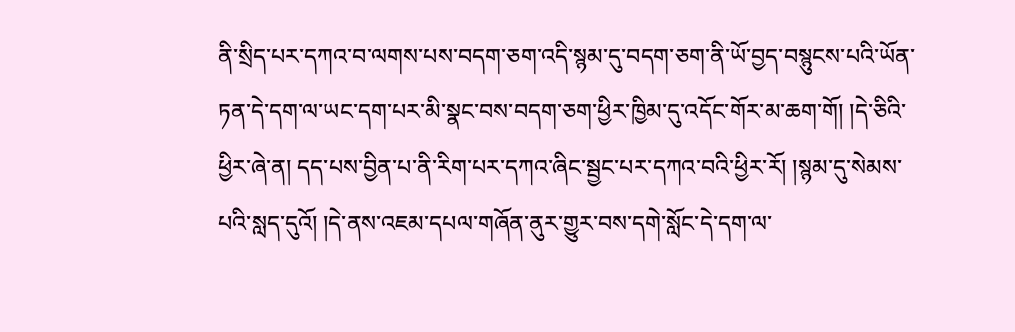ནི་སྲིད་པར་དཀའ་བ་ལགས་པས་བདག་ཅག་འདི་སྙམ་དུ་བདག་ཅག་ནི་ཡོ་བྱད་བསྙུངས་པའི་ཡོན་ཏན་དེ་དག་ལ་ཡང་དག་པར་མི་སྣང་བས་བདག་ཅག་ཕྱིར་ཁྱིམ་དུ་འདོང་གོར་མ་ཆག་གོ། །དེ་ཅིའི་ཕྱིར་ཞེ་ན། དད་པས་བྱིན་པ་ནི་རིག་པར་དཀའ་ཞིང་སྦྱང་པར་དཀའ་བའི་ཕྱིར་རོ། །སྙམ་དུ་སེམས་པའི་སླད་དུའོ། །དེ་ནས་འཇམ་དཔལ་གཞོན་ནུར་གྱུར་བས་དགེ་སློང་དེ་དག་ལ་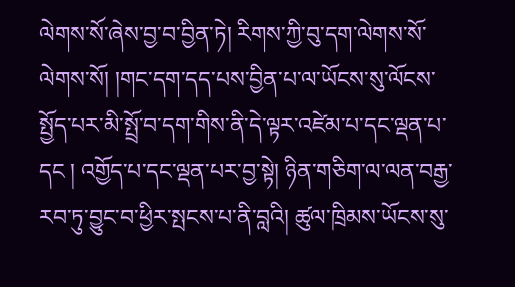ལེགས་སོ་ཞེས་བྱ་བ་བྱིན་ཏེ། རིགས་ཀྱི་བུ་དག་ལེགས་སོ་ལེགས་སོ། །གང་དག་དད་པས་བྱིན་པ་ལ་ཡོངས་སུ་ལོངས་སྤྱོད་པར་མི་སྤྲོ་བ་དག་གིས་ནི་དེ་ལྟར་འཛེམ་པ་དང་ལྡན་པ་དང ། འགྱོད་པ་དང་ལྡན་པར་བྱ་སྟེ། ཉིན་གཅིག་ལ་ལན་བརྒྱ་རབ་ཏུ་བྱུང་བ་ཕྱིར་སྤངས་པ་ནི་བླའི། ཚུལ་ཁྲིམས་ཡོངས་སུ་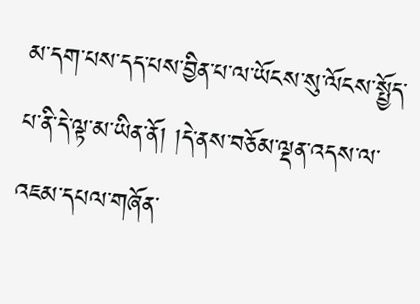མ་དག་པས་དད་པས་བྱིན་པ་ལ་ཡོངས་སུ་ལོངས་སྤྱོད་པ་ནི་དེ་ལྟ་མ་ཡིན་ནོ། །དེ་ནས་བཅོམ་ལྡན་འདས་ལ་འཇམ་དཔལ་གཞོན་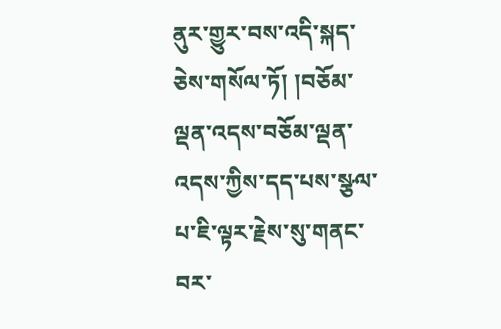ནུར་གྱུར་བས་འདི་སྐད་ཅེས་གསོལ་ཏོ། །བཅོམ་ལྡན་འདས་བཅོམ་ལྡན་འདས་ཀྱིས་དད་པས་སྩལ་པ་ཇི་ལྟར་རྗེས་སུ་གནང་བར་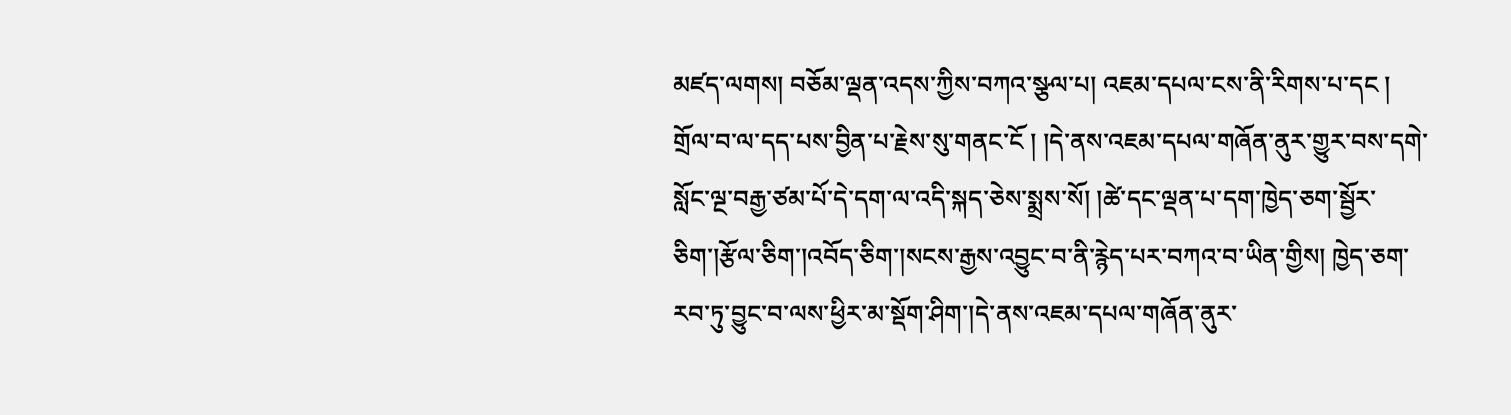མཛད་ལགས། བཅོམ་ལྡན་འདས་ཀྱིས་བཀའ་སྩལ་པ། འཇམ་དཔལ་ངས་ནི་རིགས་པ་དང ། གྲོལ་བ་ལ་དད་པས་བྱིན་པ་རྗེས་སུ་གནང་ངོ ། །དེ་ནས་འཇམ་དཔལ་གཞོན་ནུར་གྱུར་བས་དགེ་སློང་ལྔ་བརྒྱ་ཙམ་པོ་དེ་དག་ལ་འདི་སྐད་ཅེས་སྨྲས་སོ། །ཚེ་དང་ལྡན་པ་དག་ཁྱེད་ཅག་སྦྱོར་ཅིག་།རྩོལ་ཅིག་།འབོད་ཅིག་།སངས་རྒྱས་འབྱུང་བ་ནི་རྙེད་པར་བཀའ་བ་ཡིན་གྱིས། ཁྱེད་ཅག་རབ་ཏུ་བྱུང་བ་ལས་ཕྱིར་མ་སྡོག་ཤིག་།དེ་ནས་འཇམ་དཔལ་གཞོན་ནུར་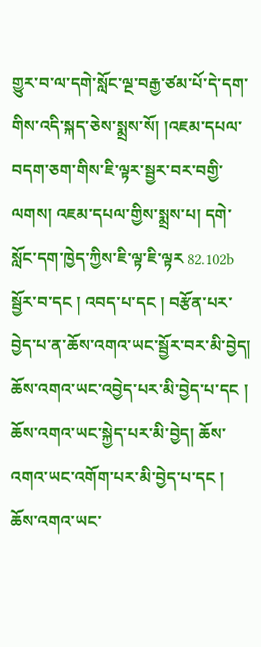གྱུར་བ་ལ་དགེ་སློང་ལྔ་བརྒྱ་ཙམ་པོ་དེ་དག་གིས་འདི་སྐད་ཅེས་སྨྲས་སོ། །འཇམ་དཔལ་བདག་ཅག་གིས་ཇི་ལྟར་སྦྱར་བར་བགྱི་ལགས། འཇམ་དཔལ་གྱིས་སྨྲས་པ། དགེ་སློང་དག་ཁྱེད་ཀྱིས་ཇི་ལྟ་ཇི་ལྟར 82.102b སྦྱོར་བ་དང ། འབད་པ་དང ། བརྩོན་པར་བྱེད་པ་ན་ཆོས་འགའ་ཡང་སྦྱོར་བར་མི་བྱེད། ཆོས་འགའ་ཡང་འབྱེད་པར་མི་བྱེད་པ་དང ། ཆོས་འགའ་ཡང་སྐྱེད་པར་མི་བྱེད། ཆོས་འགའ་ཡང་འགོག་པར་མི་བྱེད་པ་དང ། ཆོས་འགའ་ཡང་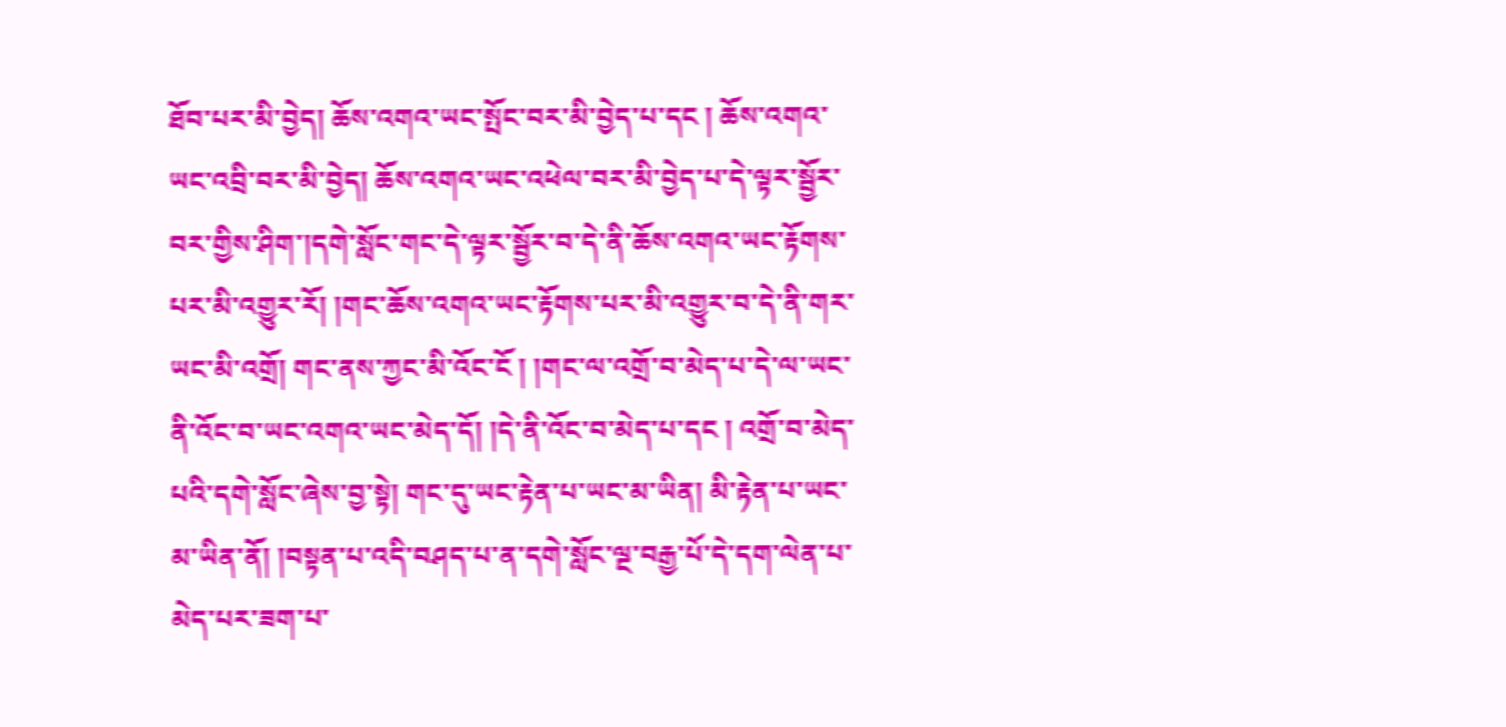ཐོབ་པར་མི་བྱེད། ཆོས་འགའ་ཡང་སྤོང་བར་མི་བྱེད་པ་དང ། ཆོས་འགའ་ཡང་འབྲི་བར་མི་བྱེད། ཆོས་འགའ་ཡང་འཕེལ་བར་མི་བྱེད་པ་དེ་ལྟར་སྦྱོར་བར་གྱིས་ཤིག་།དགེ་སློང་གང་དེ་ལྟར་སྦྱོར་བ་དེ་ནི་ཆོས་འགའ་ཡང་རྟོགས་པར་མི་འགྱུར་རོ། །གང་ཆོས་འགའ་ཡང་རྟོགས་པར་མི་འགྱུར་བ་དེ་ནི་གར་ཡང་མི་འགྲོ། གང་ནས་ཀྱང་མི་འོང་ངོ ། །གང་ལ་འགྲོ་བ་མེད་པ་དེ་ལ་ཡང་ནི་འོང་བ་ཡང་འགའ་ཡང་མེད་དོ། །དེ་ནི་འོང་བ་མེད་པ་དང ། འགྲོ་བ་མེད་པའི་དགེ་སློང་ཞེས་བྱ་སྟེ། གང་དུ་ཡང་རྟེན་པ་ཡང་མ་ཡིན། མི་རྟེན་པ་ཡང་མ་ཡིན་ནོ། །བསྟན་པ་འདི་བཤད་པ་ན་དགེ་སློང་ལྔ་བརྒྱ་པོ་དེ་དག་ལེན་པ་མེད་པར་ཟག་པ་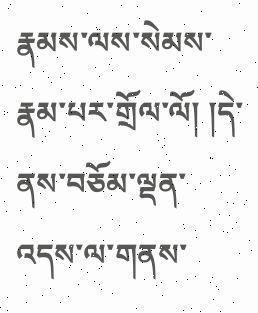རྣམས་ལས་སེམས་རྣམ་པར་གྲོལ་ལོ། །དེ་ནས་བཅོམ་ལྡན་འདས་ལ་གནས་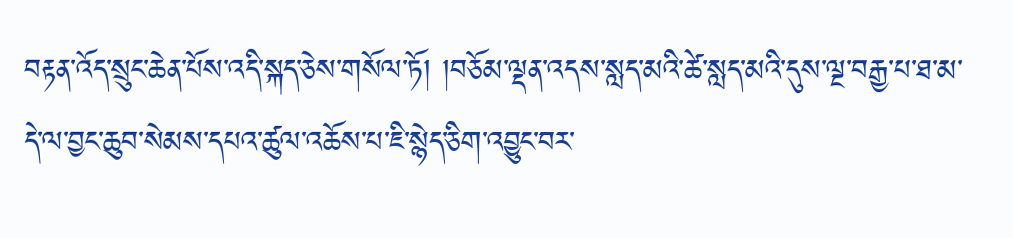བརྟན་འོད་སྲུང་ཆེན་པོས་འདི་སྐད་ཅེས་གསོལ་ཏོ། །བཅོམ་ལྡན་འདས་སླད་མའི་ཚེ་སླད་མའི་དུས་ལྔ་བརྒྱ་པ་ཐ་མ་དེ་ལ་བྱང་ཆུབ་སེམས་དཔའ་ཚུལ་འཆོས་པ་ཇི་སྙེད་ཅིག་འབྱུང་བར་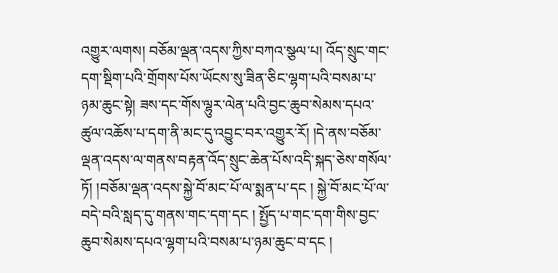འགྱུར་ལགས། བཅོམ་ལྡན་འདས་ཀྱིས་བཀའ་སྩལ་པ། འོད་སྲུང་གང་དག་སྡིག་པའི་གྲོགས་པོས་ཡོངས་སུ་ཟིན་ཅིང་ལྷག་པའི་བསམ་པ་ཉམ་ཆུང་སྟེ། ཟས་དང་གོས་ལྷུར་ལེན་པའི་བྱང་ཆུབ་སེམས་དཔའ་ཚུལ་འཆོས་པ་དག་ནི་མང་དུ་འབྱུང་བར་འགྱུར་རོ། །དེ་ནས་བཅོམ་ལྡན་འདས་ལ་གནས་བརྟན་འོད་སྲུང་ཆེན་པོས་འདི་སྐད་ཅེས་གསོལ་ཏོ། །བཅོམ་ལྡན་འདས་སྐྱེ་བོ་མང་པོ་ལ་སྨན་པ་དང ། སྐྱེ་བོ་མང་པོ་ལ་བདེ་བའི་སླད་དུ་གནས་གང་དག་དང ། སྤྱོད་པ་གང་དག་གིས་བྱང་ཆུབ་སེམས་དཔའ་ལྷག་པའི་བསམ་པ་ཉམ་ཆུང་བ་དང །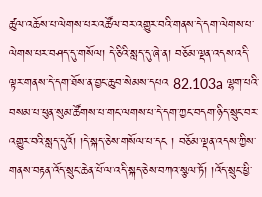ཚུལ་འཆོས་པ་ལེགས་པར་འཚོལ་བར་འགྱུར་བའི་གནས་དེ་དག་ལེགས་པ་ལེགས་པར་བཤད་དུ་གསོལ། དེ་ཅིའི་སླད་དུ་ཞེ་ན། བཅོམ་ལྡན་འདས་འདི་ལྟར་གནས་དེ་དག་ཐོས་ན་བྱང་ཆུབ་སེམས་དཔའ 82.103a ལྷག་པའི་བསམ་པ་ཕུན་སུམ་ཚོགས་པ་གང་ལགས་པ་དེ་དག་ཀྱང་བདག་ཉིད་སྲུང་བར་འགྱུར་བའི་སླད་དུའོ། །དེ་སྐད་ཅེས་གསོལ་པ་དང ། བཅོམ་ལྡན་འདས་ཀྱིས་གནས་བརྟན་འོད་སྲུང་ཆེན་པོ་ལ་འདི་སྐད་ཅེས་བཀའ་སྩལ་ཏོ། །འོད་སྲུང་ཕྱི་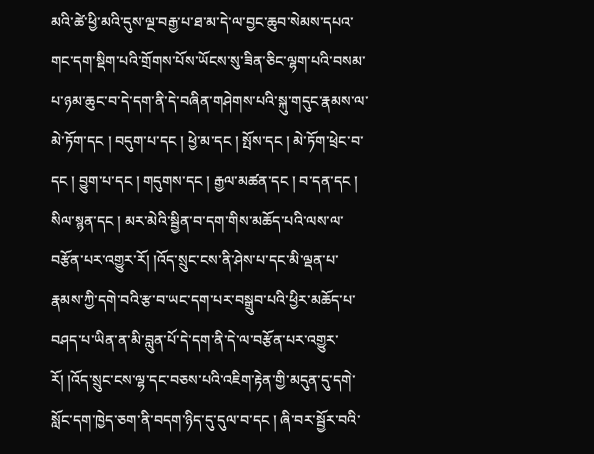མའི་ཚེ་ཕྱི་མའི་དུས་ལྔ་བརྒྱ་པ་ཐ་མ་དེ་ལ་བྱང་ཆུབ་སེམས་དཔའ་གང་དག་སྡིག་པའི་གྲོགས་པོས་ཡོངས་སུ་ཟིན་ཅིང་ལྷག་པའི་བསམ་པ་ཉམ་ཆུང་བ་དེ་དག་ནི་དེ་བཞིན་གཤེགས་པའི་སྐུ་གདུང་རྣམས་ལ་མེ་ཏོག་དང ། བདུག་པ་དང ། ཕྱེ་མ་དང ། སྤོས་དང ། མེ་ཏོག་ཕྲེང་བ་དང ། བྱུག་པ་དང ། གདུགས་དང ། རྒྱལ་མཚན་དང ། བ་དན་དང ། སིལ་སྙན་དང ། མར་མེའི་སྦྱིན་བ་དག་གིས་མཆོད་པའི་ལས་ལ་བརྩོན་པར་འགྱུར་རོ། །འོད་སྲུང་ངས་ནི་ཤེས་པ་དང་མི་ལྡན་པ་རྣམས་ཀྱི་དགེ་བའི་རྩ་བ་ཡང་དག་པར་བསྒྲུབ་པའི་ཕྱིར་མཆོད་པ་བཤད་པ་ཡིན་ན་མི་བླུན་པོ་དེ་དག་ནི་དེ་ལ་བརྩོན་པར་འགྱུར་རོ། །འོད་སྲུང་ངས་ལྷ་དང་བཅས་པའི་འཇིག་རྟེན་གྱི་མདུན་དུ་དགེ་སློང་དག་ཁྱེད་ཅག་ནི་བདག་ཉིད་དུ་དུལ་བ་དང ། ཞི་བར་སྦྱོར་བའི་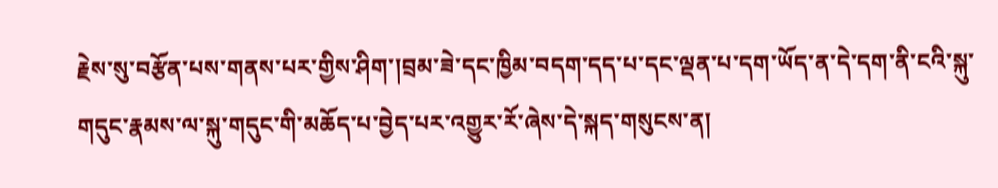རྗེས་སུ་བརྩོན་པས་གནས་པར་གྱིས་ཤིག་།བྲམ་ཟེ་དང་ཁྱིམ་བདག་དད་པ་དང་ལྡན་པ་དག་ཡོད་ན་དེ་དག་ནི་ངའི་སྐུ་གདུང་རྣམས་ལ་སྐུ་གདུང་གི་མཆོད་པ་བྱེད་པར་འགྱུར་རོ་ཞེས་དེ་སྐད་གསུངས་ན།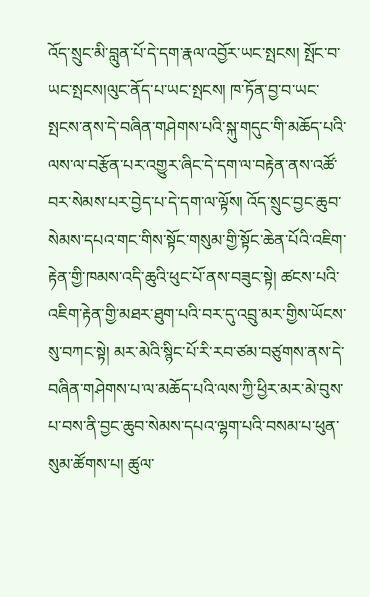འོད་སྲུང་མི་བླུན་པོ་དེ་དག་རྣལ་འབྱོར་ཡང་སྤངས། སྤོང་བ་ཡང་སྤངས།ལུང་ནོད་པ་ཡང་སྤངས། ཁ་ཏོན་བྱ་བ་ཡང་སྤངས་ནས་དེ་བཞིན་གཤེགས་པའི་སྐུ་གདུང་གི་མཆོད་པའི་ལས་ལ་བརྩོན་པར་འགྱུར་ཞིང་དེ་དག་ལ་བརྟེན་ནས་འཚོ་བར་སེམས་པར་བྱེད་པ་དེ་དག་ལ་ལྟོས། འོད་སྲུང་བྱང་ཆུབ་སེམས་དཔའ་གང་གིས་སྟོང་གསུམ་གྱི་སྟོང་ཆེན་པོའི་འཇིག་རྟེན་གྱི་ཁམས་འདི་ཆུའི་ཕུང་པོ་ནས་བཟུང་སྟེ། ཚངས་པའི་འཇིག་རྟེན་གྱི་མཐར་ཐུག་པའི་བར་དུ་འབྲུ་མར་གྱིས་ཡོངས་སུ་བཀང་སྟེ། མར་མེའི་སྙིང་པོ་རི་རབ་ཙམ་བཙུགས་ནས་དེ་བཞིན་གཤེགས་པ་ལ་མཆོད་པའི་ལས་ཀྱི་ཕྱིར་མར་མེ་བུས་པ་བས་ནི་བྱང་ཆུབ་སེམས་དཔའ་ལྷག་པའི་བསམ་པ་ཕུན་སུམ་ཚོགས་པ། ཚུལ་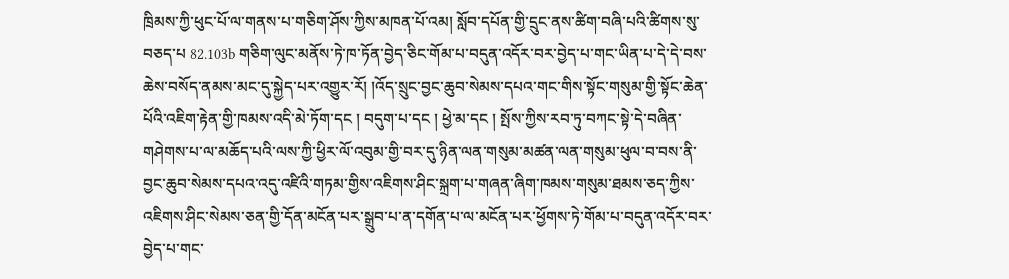ཁྲིམས་ཀྱི་ཕུང་པོ་ལ་གནས་པ་གཅིག་ཤོས་ཀྱིས་མཁན་པོ་འམ། སློབ་དཔོན་གྱི་དྲུང་ནས་ཚིག་བཞི་པའི་ཚིགས་སུ་བཅད་པ 82.103b གཅིག་ལུང་མནོས་ཏེ་ཁ་ཏོན་བྱེད་ཅིང་གོམ་པ་བདུན་འདོར་བར་བྱེད་པ་གང་ཡིན་པ་དེ་དེ་བས་ཆེས་བསོད་ནམས་མང་དུ་སྐྱེད་པར་འགྱུར་རོ། །འོད་སྲུང་བྱང་ཆུབ་སེམས་དཔའ་གང་གིས་སྟོང་གསུམ་གྱི་སྟོང་ཆེན་པོའི་འཇིག་རྟེན་གྱི་ཁམས་འདི་མེ་ཏོག་དང ། བདུག་པ་དང ། ཕྱེ་མ་དང ། སྤོས་ཀྱིས་རབ་ཏུ་བཀང་སྟེ་དེ་བཞིན་གཤེགས་པ་ལ་མཆོད་པའི་ལས་ཀྱི་ཕྱིར་ལོ་འབུམ་གྱི་བར་དུ་ཉིན་ལན་གསུམ་མཚན་ལན་གསུམ་ཕུལ་བ་བས་ནི་བྱང་ཆུབ་སེམས་དཔའ་འདུ་འཛིའི་གཏམ་གྱིས་འཇིགས་ཤིང་སྐྲག་པ་གཞན་ཞིག་ཁམས་གསུམ་ཐམས་ཅད་ཀྱིས་འཇིགས་ཤིང་སེམས་ཅན་གྱི་དོན་མངོན་པར་སྒྲུབ་པ་ན་དགོན་པ་ལ་མངོན་པར་ཕྱོགས་ཏེ་གོམ་པ་བདུན་འདོར་བར་བྱེད་པ་གང་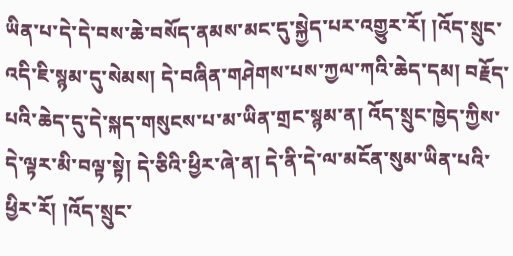ཡིན་པ་དེ་དེ་བས་ཆེ་བསོད་ནམས་མང་དུ་སྐྱེད་པར་འགྱུར་རོ། །འོད་སྲུང་འདི་ཇི་སྙམ་དུ་སེམས། དེ་བཞིན་གཤེགས་པས་ཀྱལ་ཀའི་ཆེད་དམ། བརྗོད་པའི་ཆེད་དུ་དེ་སྐད་གསུངས་པ་མ་ཡིན་གྲང་སྙམ་ན། འོད་སྲུང་ཁྱེད་ཀྱིས་དེ་ལྟར་མི་བལྟ་སྟེ། དེ་ཅིའི་ཕྱིར་ཞེ་ན། དེ་ནི་དེ་ལ་མངོན་སུམ་ཡིན་པའི་ཕྱིར་རོ། །འོད་སྲུང་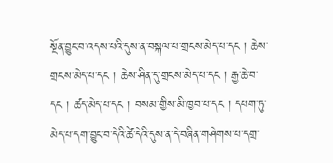སྔོན་བྱུང་བ་འདས་པའི་དུས་ན་བསྐལ་པ་གྲངས་མེད་པ་དང ། ཆེས་གྲངས་མེད་པ་དང ། ཆེས་ཤིན་དུ་གྲངས་མེད་པ་དང ། རྒྱ་ཆེ་བ་དང ། ཚད་མེད་པ་དང ། བསམ་གྱིས་མི་ཁྱབ་པ་དང ། དཔག་ཏུ་མེད་པ་དག་བྱུང་བ་དེའི་ཚེ་དེའི་དུས་ན་དེ་བཞིན་གཤེགས་པ་དགྲ་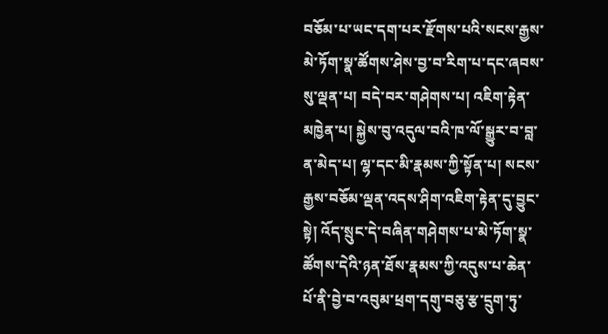བཅོམ་པ་ཡང་དག་པར་རྫོགས་པའི་སངས་རྒྱས་མེ་ཏོག་སྣ་ཚོགས་ཤེས་བྱ་བ་རིག་པ་དང་ཞབས་སུ་ལྡན་པ། བདེ་བར་གཤེགས་པ། འཇིག་རྟེན་མཁྱེན་པ། སྐྱེས་བུ་འདུལ་བའི་ཁ་ལོ་སྒྱུར་བ་བླ་ན་མེད་པ། ལྷ་དང་མི་རྣམས་ཀྱི་སྟོན་པ། སངས་རྒྱས་བཅོམ་ལྡན་འདས་ཤིག་འཇིག་རྟེན་དུ་བྱུང་སྟེ། འོད་སྲུང་དེ་བཞིན་གཤེགས་པ་མེ་ཏོག་སྣ་ཚོགས་དེའི་ཉན་ཐོས་རྣམས་ཀྱི་འདུས་པ་ཆེན་པོ་ནི་བྱེ་བ་འབུམ་ཕྲག་དགུ་བཅུ་རྩ་དྲུག་ཏུ་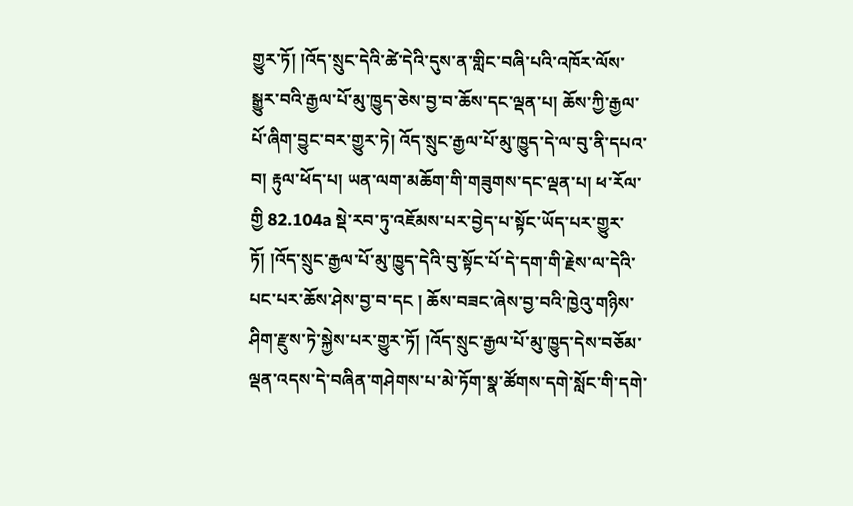གྱུར་ཏོ། །འོད་སྲུང་དེའི་ཚེ་དེའི་དུས་ན་གླིང་བཞི་པའི་འཁོར་ལོས་སྒྱུར་བའི་རྒྱལ་པོ་མུ་ཁྱུད་ཅེས་བྱ་བ་ཆོས་དང་ལྡན་པ། ཆོས་ཀྱི་རྒྱལ་པོ་ཞིག་བྱུང་བར་གྱུར་ཏེ། འོད་སྲུང་རྒྱལ་པོ་མུ་ཁྱུད་དེ་ལ་བུ་ནི་དཔའ་བ། རྟུལ་ཕོད་པ། ཡན་ལག་མཆོག་གི་གཟུགས་དང་ལྡན་པ། ཕ་རོལ་གྱི 82.104a སྡེ་རབ་ཏུ་འཇོམས་པར་བྱེད་པ་སྟོང་ཡོད་པར་གྱུར་ཏོ། །འོད་སྲུང་རྒྱལ་པོ་མུ་ཁྱུད་དེའི་བུ་སྟོང་པོ་དེ་དག་གི་རྗེས་ལ་དེའི་པང་པར་ཆོས་ཤེས་བྱ་བ་དང ། ཆོས་བཟང་ཞེས་བྱ་བའི་ཁྱེའུ་གཉིས་ཤིག་རྫུས་ཏེ་སྐྱེས་པར་གྱུར་ཏོ། །འོད་སྲུང་རྒྱལ་པོ་མུ་ཁྱུད་དེས་བཅོམ་ལྡན་འདས་དེ་བཞིན་གཤེགས་པ་མེ་ཏོག་སྣ་ཚོགས་དགེ་སློང་གི་དགེ་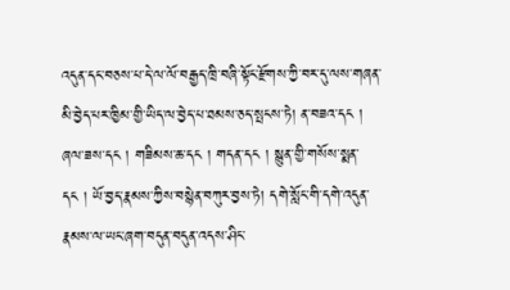འདུན་དང་བཅས་པ་དེ་ལ་ལོ་བརྒྱད་ཁྲི་བཞི་སྟོང་རྫོགས་ཀྱི་བར་དུ་ལས་གཞན་མི་བྱེད་པར་ཁྱིམ་གྱི་ཡིད་ལ་བྱེད་པ་ཐམས་ཅད་སྤངས་ཏེ། ན་བཟའ་དང ། ཞལ་ཟས་དང ། གཟིམས་ཆ་དང ། གདན་དང ། སྙུན་གྱི་གསོས་སྨན་དང ། ཡོ་བྱད་རྣམས་ཀྱིས་བསྙེན་བཀུར་བྱས་ཏེ། དགེ་སློང་གི་དགེ་འདུན་རྣམས་ལ་ཡང་ཞག་བདུན་བདུན་འདས་ཤིང་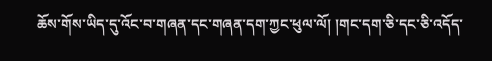ཆོས་གོས་ཡིད་དུ་འོང་བ་གཞན་དང་གཞན་དག་ཀྱང་ཕུལ་ལོ། །གང་དག་ཅི་དང་ཅི་འདོད་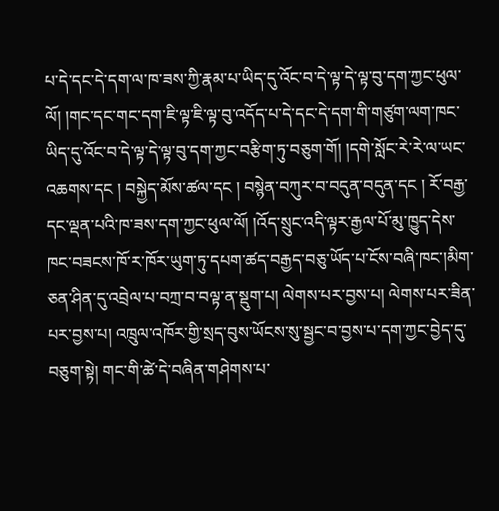པ་དེ་དང་དེ་དག་ལ་ཁ་ཟས་ཀྱི་རྣམ་པ་ཡིད་དུ་འོང་བ་དེ་ལྟ་དེ་ལྟ་བུ་དག་ཀྱང་ཕུལ་ལོ། །གང་དང་གང་དག་ཇི་ལྟ་ཇི་ལྟ་བུ་འདོད་པ་དེ་དང་དེ་དག་གི་གཙུག་ལག་ཁང་ཡིད་དུ་འོང་བ་དེ་ལྟ་དེ་ལྟ་བུ་དག་ཀྱང་བརྩིག་ཏུ་བཅུག་གོ། །དགེ་སློང་རེ་རེ་ལ་ཡང་འཆགས་དང ། བསྐྱེད་མོས་ཚལ་དང ། བསྙེན་བཀུར་བ་བདུན་བདུན་དང ། རོ་བརྒྱ་དང་ལྡན་པའི་ཁ་ཟས་དག་ཀྱང་ཕུལ་ལོ། །འོད་སྲུང་འདི་ལྟར་རྒྱལ་པོ་མུ་ཁྱུད་དེས་ཁང་བཟངས་ཁོ་ར་ཁོར་ཡུག་ཏུ་དཔག་ཚད་བརྒྱད་བཅུ་ཡོད་པ་ངོས་བཞི་ཁང་།མིག་ཅན་ཤིན་དུ་འབྲེལ་པ་བཀྲ་བ་བལྟ་ན་སྡུག་པ། ལེགས་པར་བྱས་པ། ལེགས་པར་ཟིན་པར་བྱས་པ། འཁྲུལ་འཁོར་གྱི་སྲད་བུས་ཡོངས་སུ་སྦྱང་བ་བྱས་པ་དག་ཀྱང་བྱེད་དུ་བཅུག་སྟེ། གང་གི་ཚེ་དེ་བཞིན་གཤེགས་པ་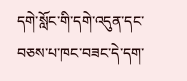དགེ་སློང་གི་དགེ་འདུན་དང་བཅས་པ་ཁང་བཟང་དེ་དག་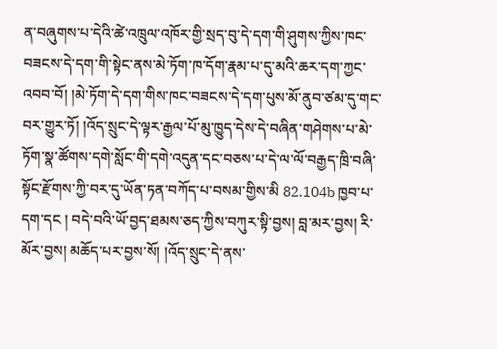ན་བཞུགས་པ་དེའི་ཚེ་འཁྲུལ་འཁོར་གྱི་སྲད་བུ་དེ་དག་གི་ཤུགས་ཀྱིས་ཁང་བཟངས་དེ་དག་གི་སྟེང་ནས་མེ་ཏོག་ཁ་དོག་རྣམ་པ་དུ་མའི་ཆར་དག་ཀྱང་འབབ་བོ། །མེ་ཏོག་དེ་དག་གིས་ཁང་བཟངས་དེ་དག་པུས་མོ་ནུབ་ཙམ་དུ་གང་བར་གྱུར་ཏོ། །འོད་སྲུང་དེ་ལྟར་རྒྱལ་པོ་མུ་ཁྱུད་དེས་དེ་བཞིན་གཤེགས་པ་མེ་ཏོག་སྣ་ཚོགས་དགེ་སློང་གི་དགེ་འདུན་དང་བཅས་པ་དེ་ལ་ལོ་བརྒྱད་ཁྲི་བཞི་སྟོང་རྫོགས་ཀྱི་བར་དུ་ཡོན་ཏན་བཀོད་པ་བསམ་གྱིས་མི 82.104b ཁྱབ་པ་དག་དང ། བདེ་བའི་ཡོ་བྱད་ཐམས་ཅད་ཀྱིས་བཀུར་སྟི་བྱས། བླ་མར་བྱས། རི་མོར་བྱས། མཆོད་པར་བྱས་སོ། །འོད་སྲུང་དེ་ནས་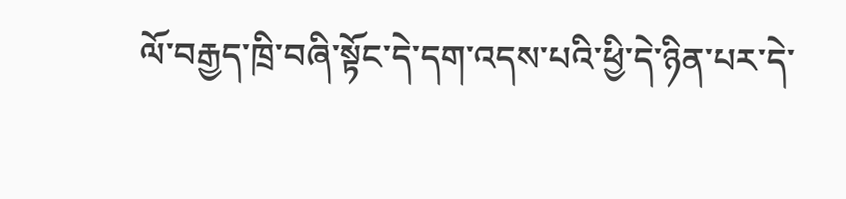ལོ་བརྒྱད་ཁྲི་བཞི་སྟོང་དེ་དག་འདས་པའི་ཕྱི་དེ་ཉིན་པར་དེ་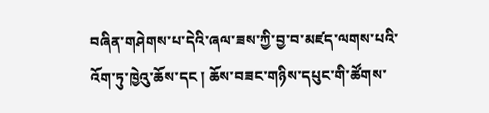བཞིན་གཤེགས་པ་དེའི་ཞལ་ཟས་ཀྱི་བྱ་བ་མཛད་ལགས་པའི་འོག་ཏུ་ཁྱེའུ་ཆོས་དང ། ཆོས་བཟང་གཉིས་དཔུང་གི་ཚོགས་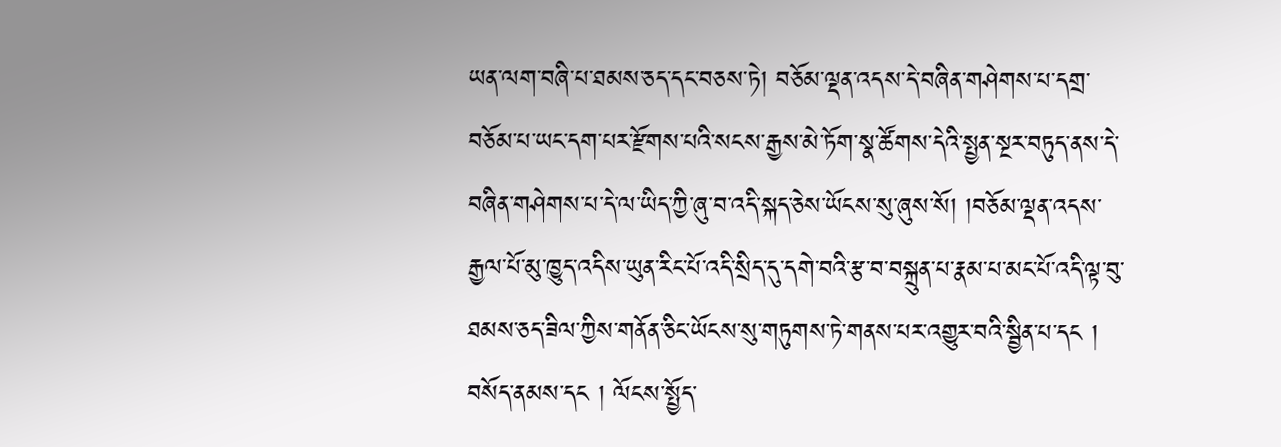ཡན་ལག་བཞི་པ་ཐམས་ཅད་དང་བཅས་ཏེ། བཅོམ་ལྡན་འདས་དེ་བཞིན་གཤེགས་པ་དགྲ་བཅོམ་པ་ཡང་དག་པར་རྫོགས་པའི་སངས་རྒྱས་མེ་ཏོག་སྣ་ཚོགས་དེའི་སྤྱན་སྔར་བཏུད་ནས་དེ་བཞིན་གཤེགས་པ་དེ་ལ་ཡིད་ཀྱི་ཞུ་བ་འདི་སྐད་ཅེས་ཡོངས་སུ་ཞུས་སོ། །བཅོམ་ལྡན་འདས་རྒྱལ་པོ་མུ་ཁྱུད་འདིས་ཡུན་རིང་པོ་འདི་སྲིད་དུ་དགེ་བའི་རྩ་བ་བསྐྲུན་པ་རྣམ་པ་མང་པོ་འདི་ལྟ་བུ་ཐམས་ཅད་ཟིལ་ཀྱིས་གནོན་ཅིང་ཡོངས་སུ་གཏུགས་ཏེ་གནས་པར་འགྱུར་བའི་སྦྱིན་པ་དང ། བསོད་ནམས་དང ། ལོངས་སྤྱོད་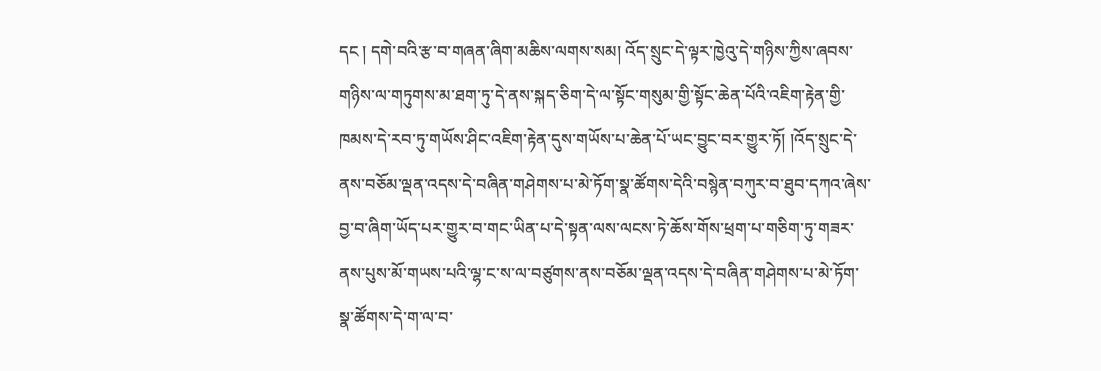དང ། དགེ་བའི་རྩ་བ་གཞན་ཞིག་མཆིས་ལགས་སམ། འོད་སྲུང་དེ་ལྟར་ཁྱེའུ་དེ་གཉིས་ཀྱིས་ཞབས་གཉིས་ལ་གཏུགས་མ་ཐག་ཏུ་དེ་ནས་སྐད་ཅིག་དེ་ལ་སྟོང་གསུམ་གྱི་སྟོང་ཆེན་པོའི་འཇིག་རྟེན་གྱི་ཁམས་དེ་རབ་ཏུ་གཡོས་ཤིང་འཇིག་རྟེན་དུས་གཡོས་པ་ཆེན་པོ་ཡང་བྱུང་བར་གྱུར་ཏོ། །འོད་སྲུང་དེ་ནས་བཅོམ་ལྡན་འདས་དེ་བཞིན་གཤེགས་པ་མེ་ཏོག་སྣ་ཚོགས་དེའི་བསྙེན་བཀུར་བ་ཐུབ་དཀའ་ཞེས་བྱ་བ་ཞིག་ཡོད་པར་གྱུར་བ་གང་ཡིན་པ་དེ་སྟན་ལས་ལངས་ཏེ་ཆོས་གོས་ཕྲག་པ་གཅིག་ཏུ་གཟར་ནས་པུས་མོ་གཡས་པའི་ལྷ་ང་ས་ལ་བཙུགས་ནས་བཅོམ་ལྡན་འདས་དེ་བཞིན་གཤེགས་པ་མེ་ཏོག་སྣ་ཚོགས་དེ་ག་ལ་བ་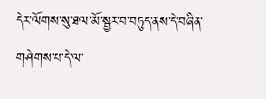དེར་ལོགས་སུ་ཐལ་མོ་སྦྱར་བ་བཏུད་ནས་དེ་བཞིན་གཤེགས་པ་དེ་ལ་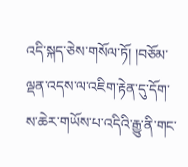འདི་སྐད་ཅེས་གསོལ་ཏོ། །བཅོམ་ལྡན་འདས་ལ་འཇིག་རྟེན་དུ་དོག་ས་ཆེར་གཡོས་པ་འདིའི་རྒྱུ་ནི་གང་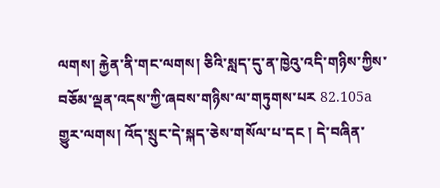ལགས། རྐྱེན་ནི་གང་ལགས། ཅིའི་སླད་དུ་ན་ཁྱེའུ་འདི་གཉིས་ཀྱིས་བཅོམ་ལྡན་འདས་ཀྱི་ཞབས་གཉིས་ལ་གཏུགས་པར 82.105a གྱུར་ལགས། འོད་སྲུང་དེ་སྐད་ཅེས་གསོལ་པ་དང ། དེ་བཞིན་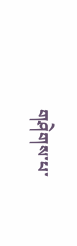གཤེགས་པ་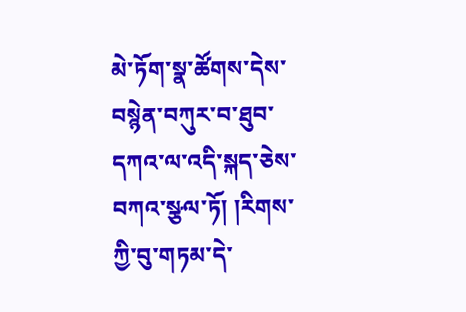མེ་ཏོག་སྣ་ཚོགས་དེས་བསྙེན་བཀུར་བ་ཐུབ་དཀའ་ལ་འདི་སྐད་ཅེས་བཀའ་སྩལ་ཏོ། །རིགས་ཀྱི་བུ་གཏམ་དེ་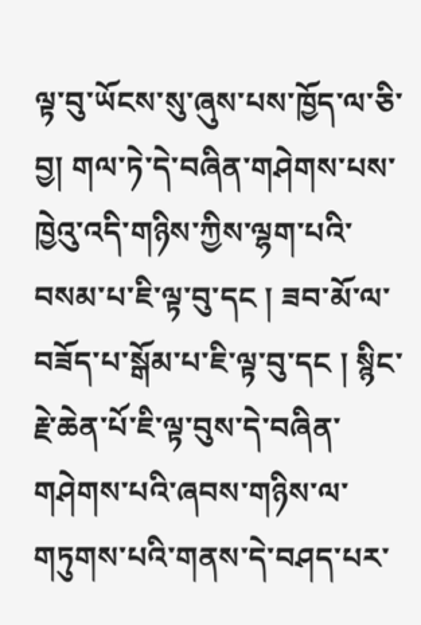ལྟ་བུ་ཡོངས་སུ་ཞུས་པས་ཁྱོད་ལ་ཅི་བྱ། གལ་ཏེ་དེ་བཞིན་གཤེགས་པས་ཁྱེའུ་འདི་གཉིས་ཀྱིས་ལྷག་པའི་བསམ་པ་ཇི་ལྟ་བུ་དང ། ཟབ་མོ་ལ་བཟོད་པ་སྒོམ་པ་ཇི་ལྟ་བུ་དང ། སྙིང་རྗེ་ཆེན་པོ་ཇི་ལྟ་བུས་དེ་བཞིན་གཤེགས་པའི་ཞབས་གཉིས་ལ་གཏུགས་པའི་གནས་དེ་བཤད་པར་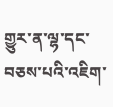གྱུར་ན་ལྷ་དང་བཅས་པའི་འཇིག་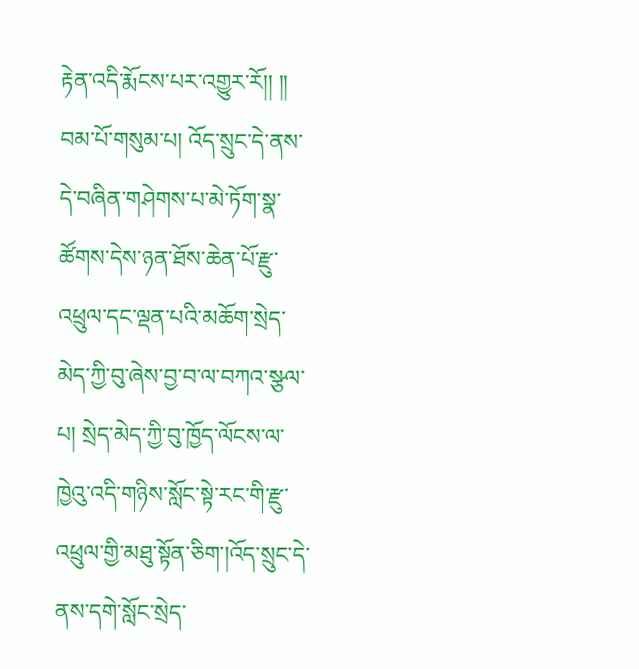རྟེན་འདི་རྨོངས་པར་འགྱུར་རོ།། །། བམ་པོ་གསུམ་པ། འོད་སྲུང་དེ་ནས་དེ་བཞིན་གཤེགས་པ་མེ་ཏོག་སྣ་ཚོགས་དེས་ཉན་ཐོས་ཆེན་པོ་རྫུ་འཕྲུལ་དང་ལྡན་པའི་མཆོག་སྲེད་མེད་ཀྱི་བུ་ཞེས་བྱ་བ་ལ་བཀའ་སྩལ་པ། སྲེད་མེད་ཀྱི་བུ་ཁྱོད་ལོངས་ལ་ཁྱེའུ་འདི་གཉིས་སློང་སྟེ་རང་གི་རྫུ་འཕྲུལ་གྱི་མཐུ་སྟོན་ཅིག་།འོད་སྲུང་དེ་ནས་དགེ་སློང་སྲེད་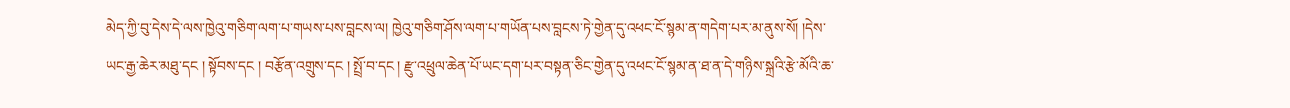མེད་ཀྱི་བུ་དེས་དེ་ལས་ཁྱེའུ་གཅིག་ལག་པ་གཡས་པས་བླངས་ལ། ཁྱེའུ་གཅིག་ཤོས་ལག་པ་གཡོན་པས་བླངས་ཏེ་གྱེན་དུ་འཕང་ངོ་སྙམ་ན་གདེག་པར་མ་ནུས་སོ། །དེས་ཡང་རྒྱ་ཆེར་མཐུ་དང ། སྟོབས་དང ། བརྩོན་འགྲུས་དང ། སྤྲོ་བ་དང ། རྫུ་འཕྲུལ་ཆེན་པོ་ཡང་དག་པར་བསྟན་ཅིང་གྱེན་དུ་འཕང་ངོ་སྙམ་ན་ཐ་ན་དེ་གཉིས་སྐྲའི་རྩེ་མོའི་ཆ་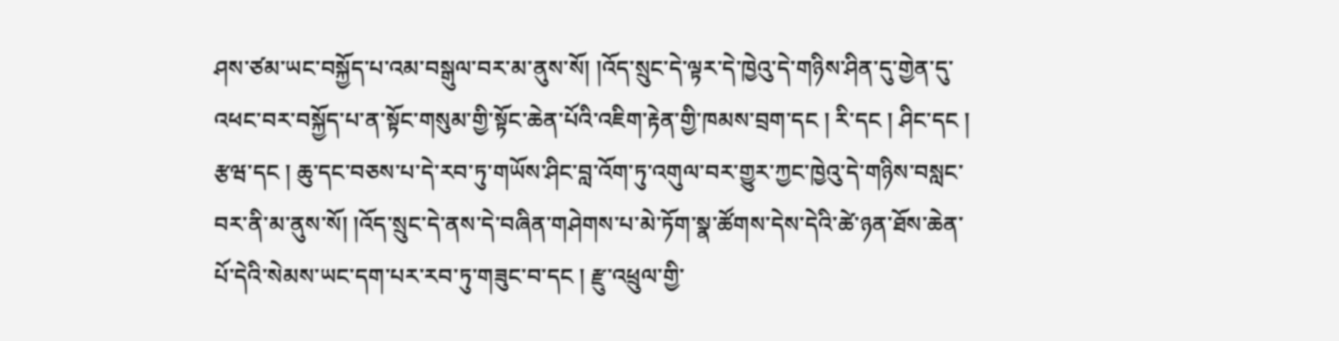ཤས་ཙམ་ཡང་བསྐྱོད་པ་འམ་བསྒུལ་བར་མ་ནུས་སོ། །འོད་སྲུང་དེ་ལྟར་དེ་ཁྱེའུ་དེ་གཉིས་ཤིན་དུ་གྱེན་དུ་འཕང་བར་བསྐྱོད་པ་ན་སྟོང་གསུམ་གྱི་སྟོང་ཆེན་པོའི་འཇིག་རྟེན་གྱི་ཁམས་བྲག་དང ། རི་དང ། ཤིང་དང ། རྩཝ་དང ། ཆུ་དང་བཅས་པ་དེ་རབ་ཏུ་གཡོས་ཤིང་བླ་འོག་ཏུ་འགུལ་བར་གྱུར་ཀྱང་ཁྱེའུ་དེ་གཉིས་བསླང་བར་ནི་མ་ནུས་སོ། །འོད་སྲུང་དེ་ནས་དེ་བཞིན་གཤེགས་པ་མེ་ཏོག་སྣ་ཚོགས་དེས་དེའི་ཚེ་ཉན་ཐོས་ཆེན་པོ་དེའི་སེམས་ཡང་དག་པར་རབ་ཏུ་གཟུང་བ་དང ། རྫུ་འཕྲུལ་གྱི་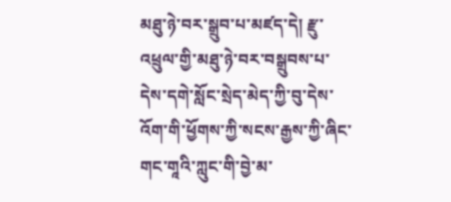མཐུ་ཉེ་བར་སྒྲུབ་པ་མཛད་དེ། རྫུ་འཕྲུལ་གྱི་མཐུ་ཉེ་བར་བསྒྲུབས་པ་དེས་དགེ་སློང་སྲེད་མེད་ཀྱི་བུ་དེས་འོག་གི་ཕྱོགས་ཀྱི་སངས་རྒྱས་ཀྱི་ཞིང་གང་གཱའི་ཀླུང་གི་བྱེ་མ་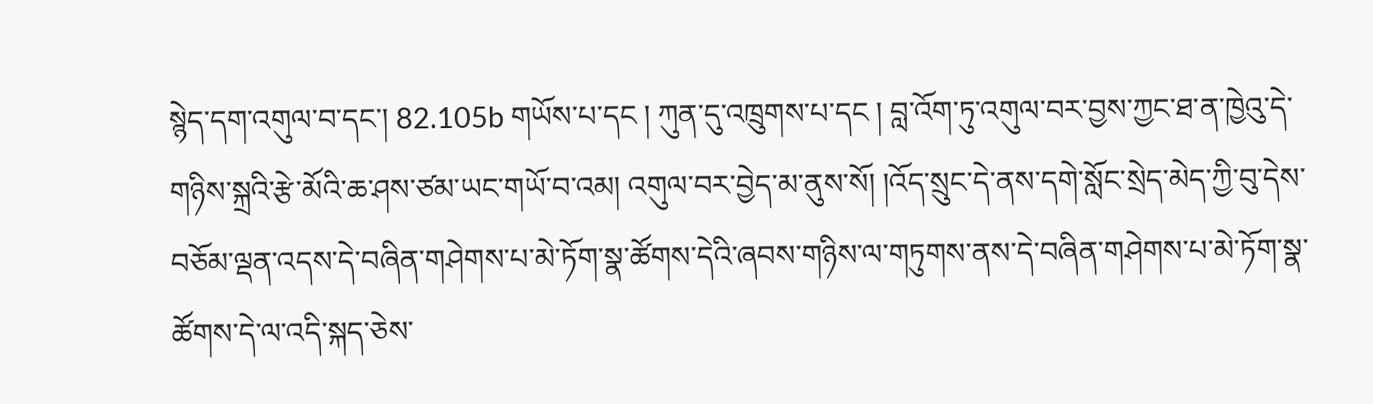སྙེད་དག་འགུལ་བ་དང་། 82.105b གཡོས་པ་དང ། ཀུན་དུ་འཁྲུགས་པ་དང ། བླ་འོག་ཏུ་འགུལ་བར་བྱས་ཀྱང་ཐ་ན་ཁྱེའུ་དེ་གཉིས་སྐྲའི་རྩེ་མོའི་ཆ་ཤས་ཙམ་ཡང་གཡོ་བ་འམ། འགུལ་བར་བྱེད་མ་ནུས་སོ། །འོད་སྲུང་དེ་ནས་དགེ་སློང་སྲེད་མེད་ཀྱི་བུ་དེས་བཅོམ་ལྡན་འདས་དེ་བཞིན་གཤེགས་པ་མེ་ཏོག་སྣ་ཚོགས་དེའི་ཞབས་གཉིས་ལ་གཏུགས་ནས་དེ་བཞིན་གཤེགས་པ་མེ་ཏོག་སྣ་ཚོགས་དེ་ལ་འདི་སྐད་ཅེས་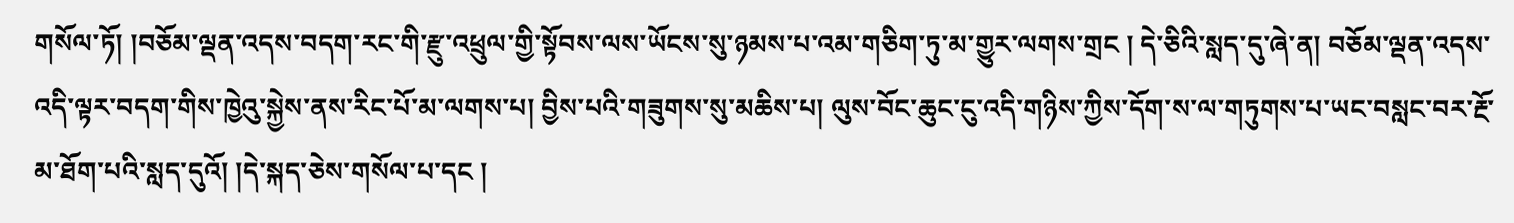གསོལ་ཏོ། །བཅོམ་ལྡན་འདས་བདག་རང་གི་རྫུ་འཕྲུལ་གྱི་སྟོབས་ལས་ཡོངས་སུ་ཉམས་པ་འམ་གཅིག་ཏུ་མ་གྱུར་ལགས་གྲང ། དེ་ཅིའི་སླད་དུ་ཞེ་ན། བཅོམ་ལྡན་འདས་འདི་ལྟར་བདག་གིས་ཁྱེའུ་སྐྱེས་ནས་རིང་པོ་མ་ལགས་པ། བྱིས་པའི་གཟུགས་སུ་མཆིས་པ། ལུས་བོང་ཆུང་ངུ་འདི་གཉིས་ཀྱིས་དོག་ས་ལ་གཏུགས་པ་ཡང་བསླང་བར་རྔོ་མ་ཐོག་པའི་སླད་དུའོ། །དེ་སྐད་ཅེས་གསོལ་པ་དང །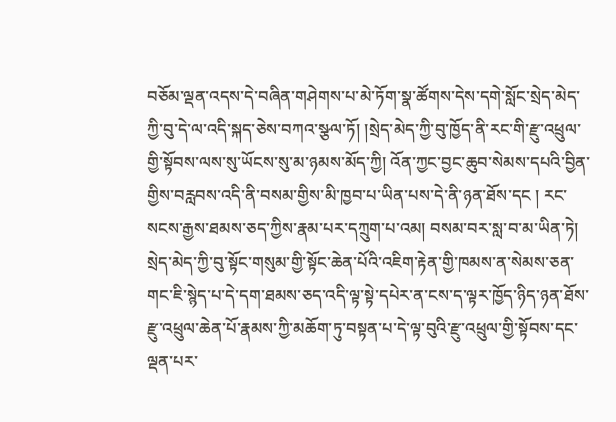བཅོམ་ལྡན་འདས་དེ་བཞིན་གཤེགས་པ་མེ་ཏོག་སྣ་ཚོགས་དེས་དགེ་སློང་སྲེད་མེད་ཀྱི་བུ་དེ་ལ་འདི་སྐད་ཅེས་བཀའ་སྩལ་ཏོ། །སྲེད་མེད་ཀྱི་བུ་ཁྱོད་ནི་རང་གི་རྫུ་འཕྲུལ་གྱི་སྟོབས་ལས་སུ་ཡོངས་སུ་མ་ཉམས་མོད་ཀྱི། འོན་ཀྱང་བྱང་ཆུབ་སེམས་དཔའི་བྱིན་གྱིས་བརླབས་འདི་ནི་བསམ་གྱིས་མི་ཁྱབ་པ་ཡིན་པས་དེ་ནི་ཉན་ཐོས་དང ། རང་སངས་རྒྱས་ཐམས་ཅད་ཀྱིས་རྣམ་པར་དཀྲུག་པ་འམ། བསམ་བར་སླ་བ་མ་ཡིན་ཏེ། སྲེད་མེད་ཀྱི་བུ་སྟོང་གསུམ་གྱི་སྟོང་ཆེན་པོའི་འཇིག་རྟེན་གྱི་ཁམས་ན་སེམས་ཅན་གང་ཇི་སྙེད་པ་དེ་དག་ཐམས་ཅད་འདི་ལྟ་སྟེ་དཔེར་ན་ངས་ད་ལྟར་ཁྱོད་ཉིད་ཉན་ཐོས་རྫུ་འཕྲུལ་ཆེན་པོ་རྣམས་ཀྱི་མཆོག་ཏུ་བསྟན་པ་དེ་ལྟ་བུའི་རྫུ་འཕྲུལ་གྱི་སྟོབས་དང་ལྡན་པར་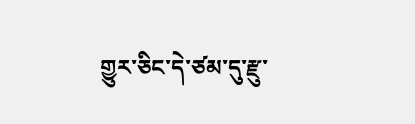གྱུར་ཅིང་དེ་ཙམ་དུ་རྫུ་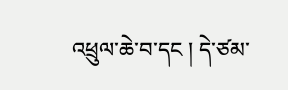འཕྲུལ་ཆེ་བ་དང ། དེ་ཙམ་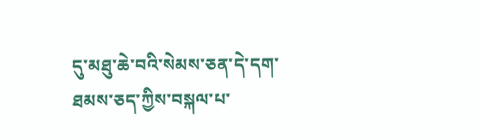དུ་མཐུ་ཆེ་བའི་སེམས་ཅན་དེ་དག་ཐམས་ཅད་ཀྱིས་བསྐལ་པ་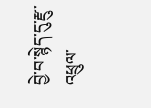བྱེ་བ་སྙེད་དུ་རྫུ་འཕྲུལ་